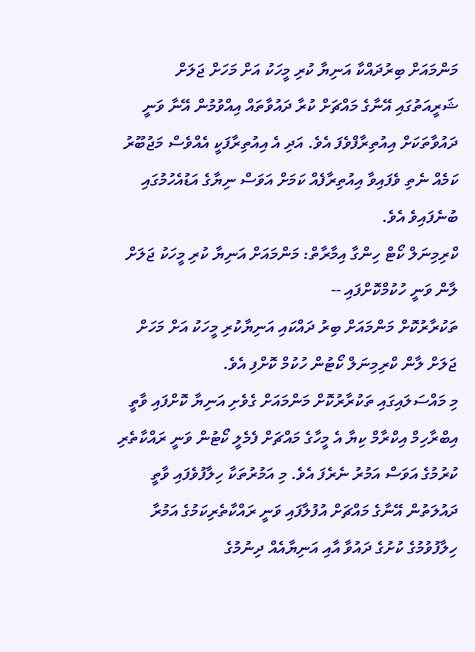މަންމައަށް ބިރުދައްކާ އަނިޔާ ކުރި މީހަކު އަށް މަހަށް ޖަލަށް
ޝަރީއަތުގައި އޭނާގެ މައްޗަށް ކުރާ ދައުވާތައް އިއްވުމުން އޭނާ ވަނީ ދައުވާތަކަށް އިއުތިރާފްވެފަ އެވެ. އަދި އެ އިއުތިރާފަކީ އެއްވެސް މަޖުބޫރު ކަމެއް ނެތި ވެފައިވާ އިއުތިރާފެއް ކަމަށް އަވަސް ނިޔާގެ އަޑުއެހުމުގައި ބުނެފައިވެ އެވެ.
ކްރިމިނަލް ކޯޓް ހިންގާ އިމާރާތް: މަންމައަށް އަނިޔާ ކުރި މީހަކު ޖަލަށް ލާން ވަނީ ހުކުމްކޮށްފައި --
ތަކުރާރުކޮށް މަންމައަށް ބިރު ދައްކައި އަނިޔާކުރި މީހަކު އަށް މަހަށް ޖަލަށް ލާން ކްރިމިނަލް ކޯޓުން ހުކުމް ކޮށްފި އެވެ.
މި މައްސަލައިގައި ތަކުރާރުކޮށް މަންމައަށް ގެވެށި އަނިޔާ ކޮށްފައި ވާތީ އިބްރާހިމް އިކްރާމް ކިޔާ އެ މީހާގެ މައްޗަށް ފެމެލީ ކޯޓުން ވަނީ ރައްކާތެރި ކުރުމުގެ އަވަސް އަމުރު ނެރެފަ އެވެ. މި އަމުރުތަކާ ހިލާފުވެފައި ވާތީ ދައުލަތުން އޭނާގެ މައްޗަށް އުފުލާފައި ވަނީ ރައްކާތެރިކަމުގެ އަމުރާ ހިލާފުވުމުގެ ކުށުގެ ދައުވާ އާއި އަނިޔާއެއް ދިނުމުގެ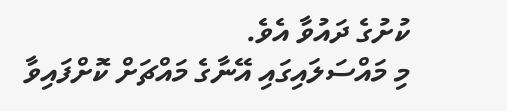ކުށުގެ ދައުވާ އެވެ.
މި މައްސަލައިގައި އޭނާގެ މައްޗަށް ކޮށްފައިވާ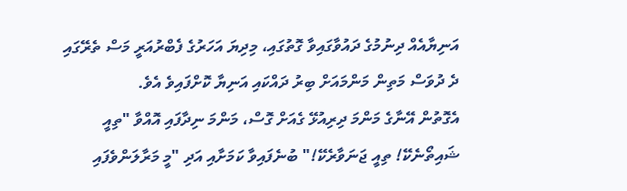އަނިޔާއެއް ދިނުމުގެ ދައުވާގައިވާ ގޮތުގައި، މިދިޔަ އަހަރުގެ ފެބްރުއަރީ މަސް ތެރޭގައި ދެ ދުވަސް މަތިން މަންމައަށް ބިރު ދައްކައި އަނިޔާ ކޮށްފައިވެ އެވެ.
އެގޮތުން އޭނާގެ މަންމަ ދިރިއުޅޭ ގެއަށް ގޮސް، މަންމަ ނިދާފައި އޮއްވާ "ތިއީ ޝައިތޯނެކޭ! ތިއީ ޖަނަވާރެކޭ!" ބުނެފައިވާ ކަމަށާއި އަދި "މީ މަރާލަންވެފައި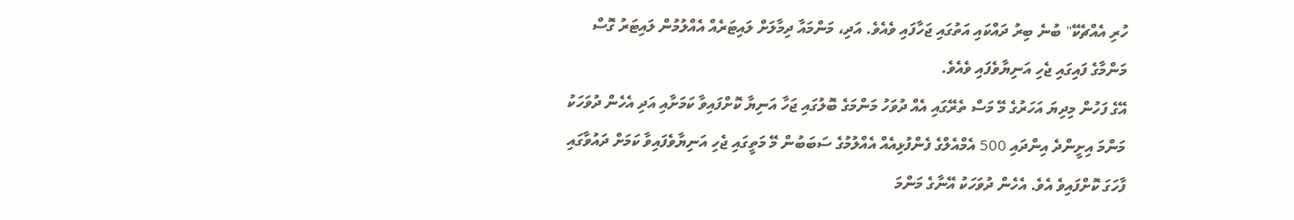ހުރި އެއްޗެކޭ" ބުނެ ބިރު ދައްކައި އަތުގައި ޖަހާފައި ވެއެވެ. އަދި، މަންމައާ ދިމާލަށް ލައިޓަރެއް އެއްލުމުން ލައިޓަރު ގޮސް މަންމާގެ ފައިގައި ޖެހި އަނިޔާވެފައި ވެއެވެ.
އޭގެ ފަހުން މިދިޔަ އަހަރުގެ މޭ މަސް ތެރޭގައި އެއް ދުވަހު މަންމަގެ ބޮލުގައި ޖަހާ އަނިޔާ ކޮށްފައިވާ ކަމަށާއި އަދި އެހެން ދުވަހަކު މަންމަ އިށީންދެ އިންދައި 500 އެމްއެލްގެ ފެންފުޅިއެއް އެއްލުމުގެ ސަބަބުން މޭ މަތީގައި ޖެހި އަނިޔާވެފައިވާ ކަމަށް ދައުވާގައި ފާހަގަ ކޮށްފައިވެ އެވެ. އެހެން ދުވަހަކު އޭނާގެ މަންމަ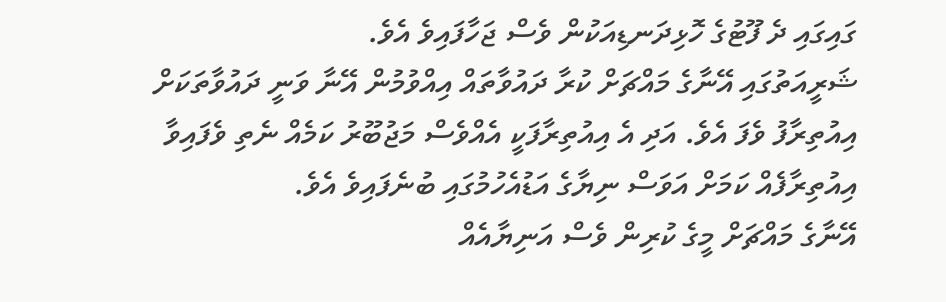ގައިގައި ދެ ފޫޓުގެ ހޮޅިދަނޑިއަކުން ވެސް ޖަހާފައިވެ އެވެ.
ޝަރީއަތުގައި އޭނާގެ މައްޗަށް ކުރާ ދައުވާތައް އިއްވުމުން އޭނާ ވަނީ ދައުވާތަކަށް އިއުތިރާފު ވެފަ އެވެ. އަދި އެ އިއުތިރާފަކީ އެއްވެސް މަޖުބޫރު ކަމެއް ނެތި ވެފައިވާ އިއުތިރާފެއް ކަމަށް އަވަސް ނިޔާގެ އަޑުއެހުމުގައި ބުނެފައިވެ އެވެ.
އޭނާގެ މައްޗަށް މީގެ ކުރިން ވެސް އަނިޔާއެއް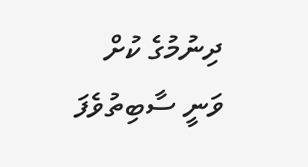ދިނުމުގެ ކުށް ވަނީ ސާބިތުވެފަ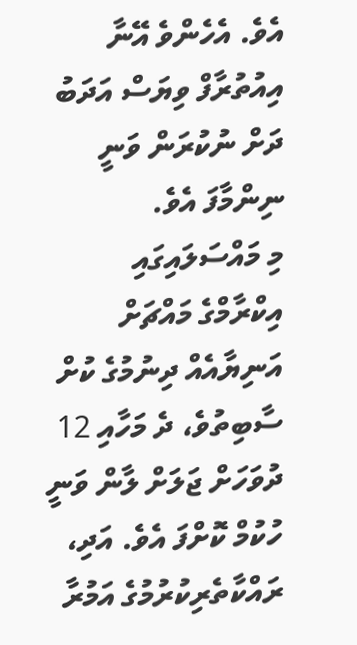އެވެ. އެހެންވެ އޭނާ އިއުތުރާފް ވިޔަސް އަދަބު ދަށް ނުކުރަން ވަނީ ނިންމާފަ އެވެ.
މި މައްސަލައިގައި އިކްރާމްގެ މައްޗަށް އަނިޔާއެއް ދިނުމުގެ ކުށް ސާބިތުވެ، ދެ މަހާއި 12 ދުވަހަށް ޖަލަށް ލާން ވަނީ ހުކުމް ކޮށްފަ އެވެ. އަދި، ރައްކާތެރިކުރުމުގެ އަމުރާ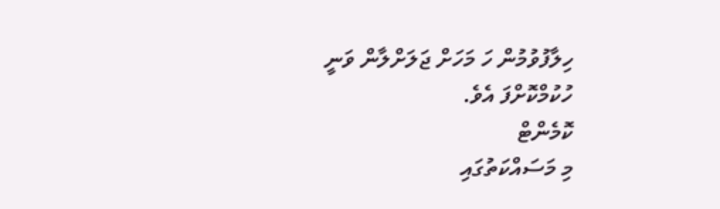ހިލާފުވުމުން ހަ މަހަށް ޖަލަށްލާން ވަނީ ހުކުމްކޮށްފަ އެވެ.
ކޮމެންޓް
މި މަސައްކަތުގައި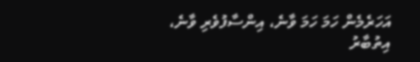އަހަރެމެން ހަމަ ހަމަ ވާނެ، އިންސާފުވެރި ވާނެ، އިތުބާރު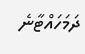ދަމަހައްޓާނެ